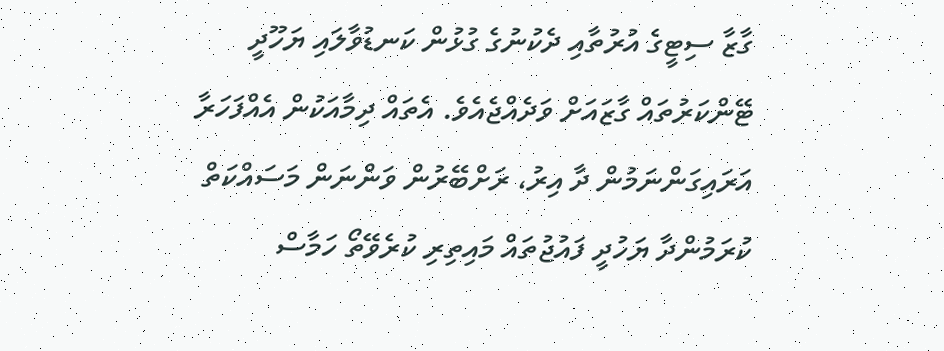ގާޒާ ސިޓީގެ އުރުތާއި ދެކުނުގެ ގުޅުން ކަނޑުވާލައި ޔަހޫދީ ޓޭންކަރުތައް ގާޒައަށް ވަދެއްޖެއެވެ. އެތައް ދިމާއަކުން އެއްފަހަރާ އަރައިގަންނަމުން ދާ އިރު، ރަށްބޭރުން ވަންނަން މަސައްކަތް ކުރަމުންދާ ޔަހުދީ ފައުޖުތައް މައިތިރި ކުރެވޭތޯ ހަމާސް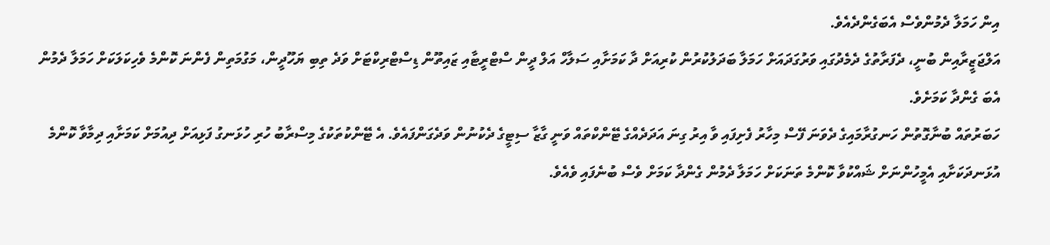އިން ހަމަލާ ދެމުންވެސް އެބަގެންދެއެވެ.
އަލްޖަޒީރާއިން ބުނީ، ދެފަރާތުގެ ދެމެދުގައި ވަރުގަދައަށް ހަމަލާ ބަދަލުކުރުން ކުރިއަށް ދާ ކަމަށާއި ސަލާހް އަލް ދީން ސްޓްރީޓާއި ޒައިތޫން ޑިސްޓްރިކްޓަށް ވަދެ ތިބި ޔަހޫދީން، މަގުމަތިން ފެންނަ ކޮންމެ ވެހިކަލަކަށް ހަމަލާ ދެމުން އެބަ ގެންދާ ކަމަށެވެ.
ހަބަރުތައް ބުނާގޮތުން ހަނގުރާމައިގެ ދެވަނަ ފޭސް މިހާރު ފެށިފައި ވާ އިރު ގިނަ އަދަދެއްގެ ޓޭންކްތައް ވަނީ ގާޒާ ސިޓީގެ ދެކުނުން ވަދެގަންފައެވެ. އެ ޓޭންކުތަކުގެ މިސްރާބު ހުރި ހުޅަނގު ފަޅިއަށް ދިއުމަށް ކަމަށާއި ދިމާވާ ކޮންމެ އުޅަނދަކަށާއި އެމީހުންނަށް ޝައްކުވާ ކޮންމެ ތަނަކަށް ހަމަލާ ދެމުން ގެންދާ ކަމަށް ވެސް ބުނެފައި ވެއެވެ.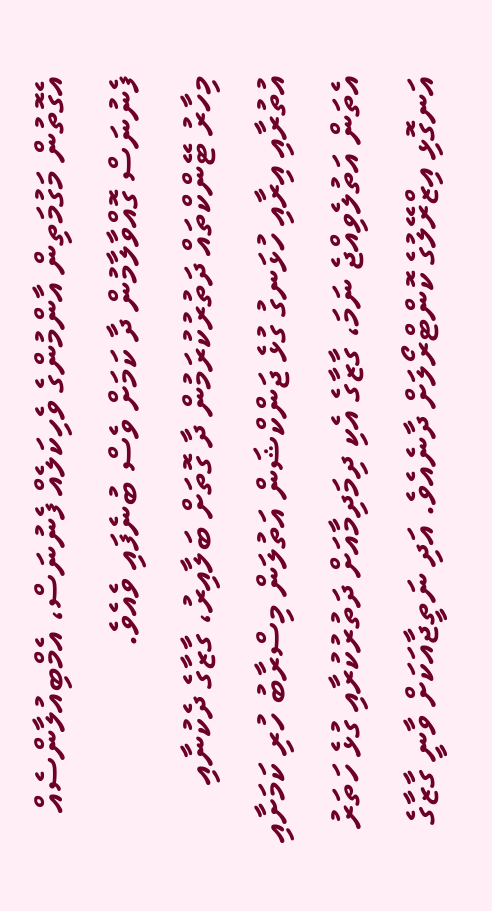އެގޮތުން މަގުމަތިން އާންމުންގެ ވެހިކަލެއް ފެނުނަސް، އެމްބިއުލާންސެއް ފެނުނަސް ގޮއްވާލާމުން ދާ ކަމަށް ވެސް ބުނެފައި ވެއެވެ.
މިހާރު ޓޭންކްތައް ދަތުރުކުރަމުން ދާ ގޮތަށް ބަލާއިރު، ގާޒާގެ ދެކުނާއި އުތުރާއި އިރާއި ހުޅަނގު ގުޅެ ޖަންކްޝަން އަތުލަން މިސްރާބު ހުރި ކަމަށާއި އެތަން އަތުލެވިއްޖެ ނަމަ، ގާޒާގެ އެކި ދިމަދިމާއަށް ދަތުރުކުރާއި ގުޅެ ހަތަރު އަނގޮޅި އިޒްރޭލުގެ ކޮންޓްރޯލަށް ދާނެއެވެ. އަދި ނަތީޖާއަކަށް ވާނީ ގާޒާގެ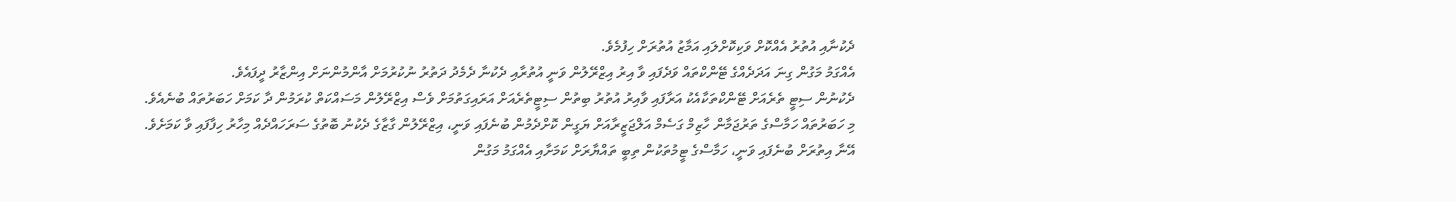ދެކުނާއި އުތުރު އެއްކޮށް ވަކިކޮށްލައި އަމާޒު އުތުރަށް ހިފުމެވެ.
އެއްގަމު މަގުން ގިނަ އަދަދެއްގެ ޓޭންކްތައް ވަދެފައި ވާ އިރު އިޒްރޭލުން ވަނީ އުތުރާއި ދެކުނާ ދެމެދު ދަތުރު ނުކުރުމަށް އާންމުންނަށް އިންޒާރު ދީފައެވެ.
ދެކުނުން ސިޓީ ތެރެއަށް ޓޭންކްތަކާއެކު އަރާފައި ވާއިރު އުތުރު ބިތުން ސިޓީތެރެއަށް އަރައިގަތުމަށް ވެސް އިޒްރޭލުން މަސައްކަތް ކުރަމުން ދާ ކަމަށް ހަބަރުތައް ބުނެއެވެ.
މި ހަބަރުތައް ހަމާސްގެ ތަރުޖަމާން ހާޒިމް ގަސެމް އަލްޖަޒީރާއަށް ޔަގީން ކޮށްދެމުން ބުނެފައި ވަނީ، އިޒްރޭލުން ގާޒާގެ ދެކުނު ބޮތުގެ ސަރަހައްދެއް މިހާރު ހިފާފައި ވާ ކަމަށެވެ.
އޭނާ އިތުރަށް ބުނެފައި ވަނީ، ހަމާސްގެ ޓީމުތަކުން ތިބީ ތައްޔާރަށް ކަމަށާއި އެއްގަމު މަގުން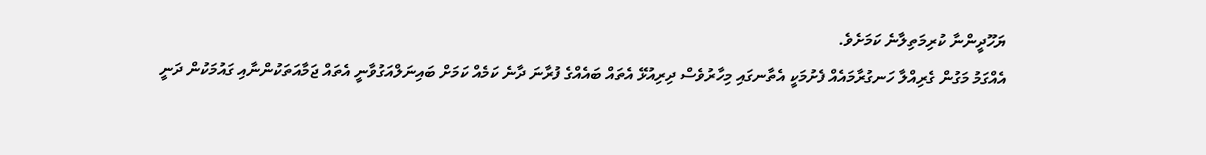ޔަހޫދީންނާ ކުރިމަތިލާނެ ކަމަށެވެ.
އެއްގަމު މަގުން ގެރިއްލާ ހަނގުރާމައެއް ފެށުމަކީ އެތާނގައި މިހާރުވެސް ދިރިއުޅޭ އެތައް ބައެއްގެ ފުރާނަ ދާނެ ކަމެއް ކަމަށް ބައިނަލްއަގުވާނީ އެތައް ޖަމާއަތަކުންނާއި ގައުމަކުން ދަނީ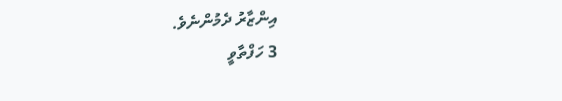އިންޒާރު ދެމުންނެވެ.
3 ހަފްތާވީ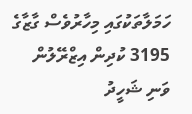ހަމަލާތަކުގައި މިހާރުވެސް ގާޒާގެ 3195 ކުދިން އިޒްރޭލުން ވަނި ޝަހީދު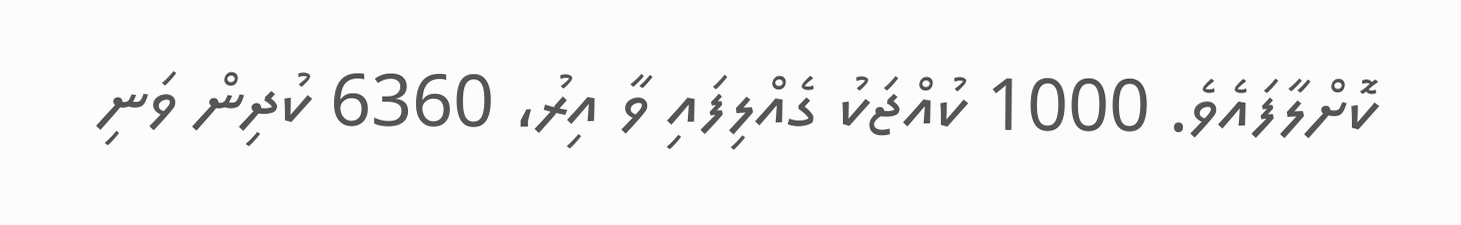ކޮށްލާފައެވެ. 1000 ކުއްޖަކު ގެއްލިފައި ވާ އިރު، 6360 ކުދިން ވަނި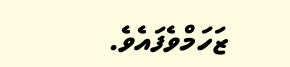ޒަހަމްވެފައެވެ.